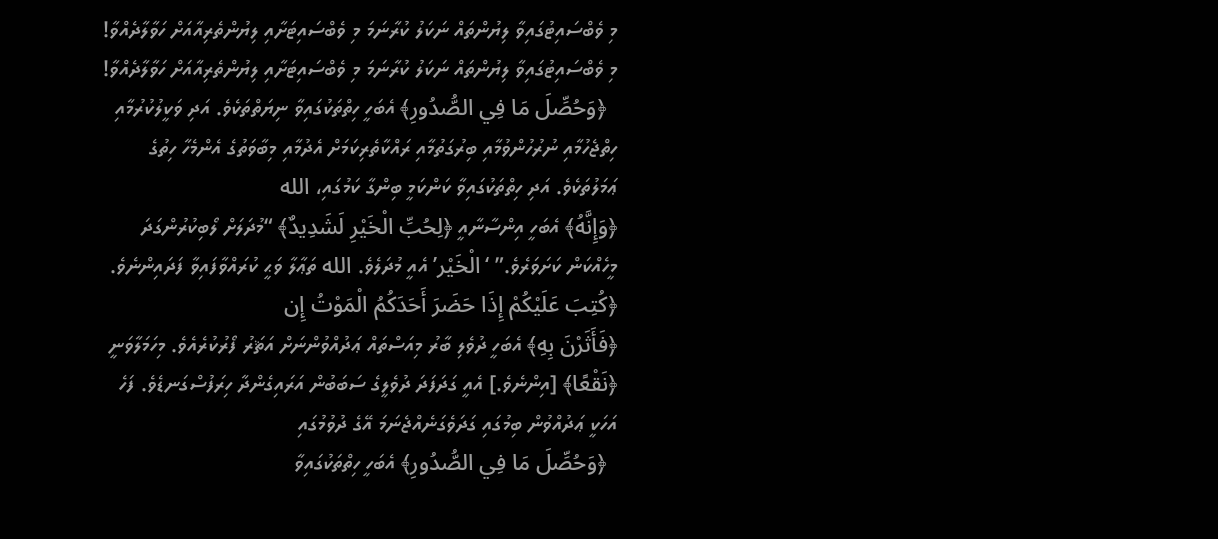މި ވެބްސައިޓުގައިވާ ލިޔުންތައް ނަކަލު ކުރާނަމަ މި ވެބްސައިޓަށާއި ލިޔުންތެރިއާއަށް ހަވާލާދެއްވާ!
މި ވެބްސައިޓުގައިވާ ލިޔުންތައް ނަކަލު ކުރާނަމަ މި ވެބްސައިޓަށާއި ލިޔުންތެރިއާއަށް ހަވާލާދެއްވާ!
  ﴿وَحُصِّلَ مَا فِي الصُّدُورِ﴾ އެބަހީ ހިތްތަކުގައިވާ ނިޔަތްތަކެވެ. އަދި ވަކީލުކުރުމާއި ހިތްޖެހުމާއި ނުރުހުންވުމާއި ބިރުގަތުމާއި ރައްކާތެރިކަމަށް އެދުމާއި މިބާވަތުގެ އެންމެހާ ހިތުގެ ޢަމަލުތަކެވެ. އަދި ހިތްތަކުގައިވާ ކަންކަމީ ބިންގާ ކަމުގައި، الله
﴿وَإِنَّهُ﴾ އެބަހީ އިންސާނާއީ ﴿لِحُبِّ الْخَيْرِ لَشَدِيدٌ﴾ “މުދަލަށް ލޯބިކުރުންގަދަ މީހެއްކަން ކަށަވަރެވެ.” ‘الْخَيْر’ އެއީ މުދަލެވެ. الله ތަޢާލާ ވަޙީ ކުރައްވާފައިވާ ފަދައިންނެވެ. ﴿كُتِبَ عَلَيْكُمْ إِذَا حَضَرَ أَحَدَكُمُ الْمَوْتُ إِن
﴿فَأَثَرْنَ بِهِ﴾ އެބަހީ ދުވެލި ބާރު މިއަސްތައް ޢަދުއްވުންނަށް އަޘަރު ފޯރުކުރެއެވެ. މިހަމަލާވަނީ ﴿نَقْعًا﴾ [އިންނެވެ.] އެއީ ގަދަފަދަ ދުވެލީގެ ސަބަބުން އަރައިގެންދާ ހިރަފުސްގަނޑެވެ. ފަހެ އަހަކީ ޢަދުއްވުން ބިމުގައި ގަދަވެގަނެއްޖެނަމަ އޭގެ ދުވުމުގައި
  ﴿وَحُصِّلَ مَا فِي الصُّدُورِ﴾ އެބަހީ ހިތްތަކުގައިވާ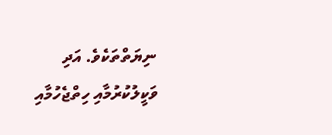ނިޔަތްތަކެވެ. އަދި ވަކީލުކުރުމާއި ހިތްޖެހުމާއި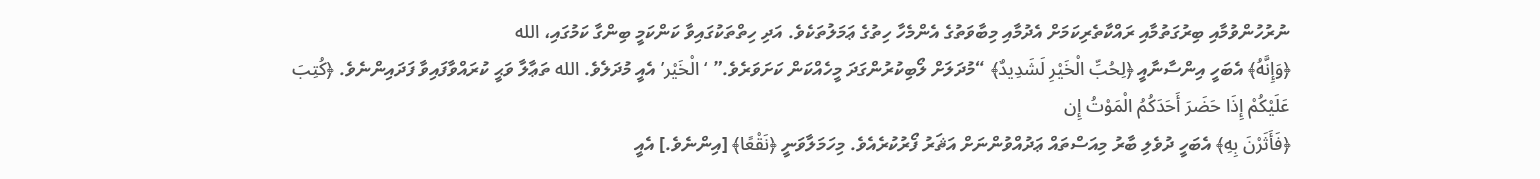ނުރުހުންވުމާއި ބިރުގަތުމާއި ރައްކާތެރިކަމަށް އެދުމާއި މިބާވަތުގެ އެންމެހާ ހިތުގެ ޢަމަލުތަކެވެ. އަދި ހިތްތަކުގައިވާ ކަންކަމީ ބިންގާ ކަމުގައި، الله
﴿وَإِنَّهُ﴾ އެބަހީ އިންސާނާއީ ﴿لِحُبِّ الْخَيْرِ لَشَدِيدٌ﴾ “މުދަލަށް ލޯބިކުރުންގަދަ މީހެއްކަން ކަށަވަރެވެ.” ‘الْخَيْر’ އެއީ މުދަލެވެ. الله ތަޢާލާ ވަޙީ ކުރައްވާފައިވާ ފަދައިންނެވެ. ﴿كُتِبَ عَلَيْكُمْ إِذَا حَضَرَ أَحَدَكُمُ الْمَوْتُ إِن
﴿فَأَثَرْنَ بِهِ﴾ އެބަހީ ދުވެލި ބާރު މިއަސްތައް ޢަދުއްވުންނަށް އަޘަރު ފޯރުކުރެއެވެ. މިހަމަލާވަނީ ﴿نَقْعًا﴾ [އިންނެވެ.] އެއީ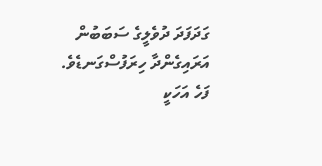ގަދަފަދަ ދުވެލީގެ ސަބަބުން އަރައިގެންދާ ހިރަފުސްގަނޑެވެ. ފަހެ އަހަކީ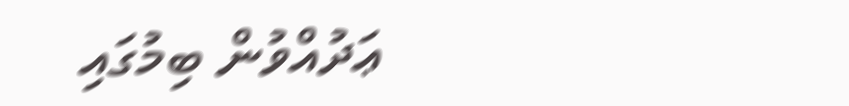ޢަދުއްވުން ބިމުގައި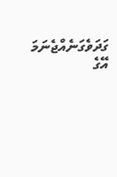ގަދަވެގަނެއްޖެނަމަ އޭގެ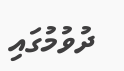ދުވުމުގައި